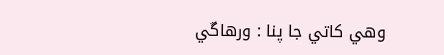وهي کاتي جا پنا : ورهاڱي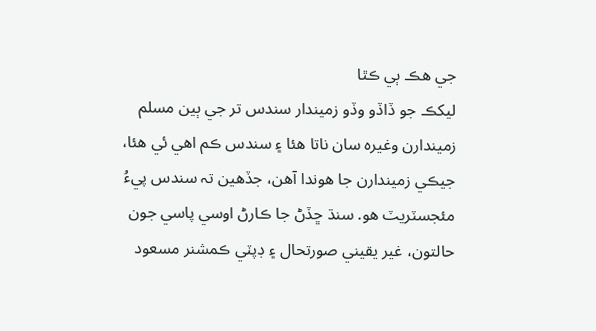جي هڪ ٻي ڪٿا
ليکڪ جو ڏاڏو وڏو زميندار سندس تر جي ٻين مسلم زميندارن وغيرہ سان ناتا هئا ۽ سندس ڪم اهي ئي هئا، جيڪي زميندارن جا هوندا آهن، جڏهين تہ سندس پيءُ مئجسٽريٽ هو. سنڌ ڇڏڻ جا ڪارڻ اوسي پاسي جون حالتون، غير يقيني صورتحال ۽ ڊپٽي ڪمشنر مسعود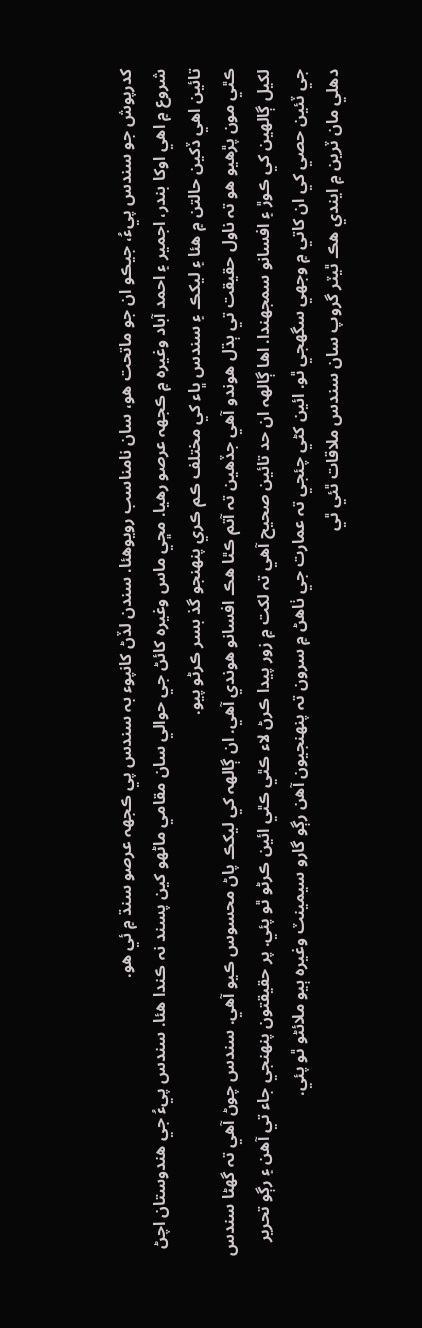کدرپوش جو سندس پيءُ، جيڪو ان جو ماتحت هو، سان نامناسب رويوهئا. سندن لڏڻ کانپوء بہ سندس پي ڪجهہ عرصو سنڌ ۾ ئي هو.
شروع ۾ اهي اوکا بندر، اجمير ۽ احمد آباد وغيرہ ۾ ڪجهہ عرصو رهيا. مڇي ماس وغيرہ کائڻ جي حوالي سان مقامي ماڻھو کين پسند نہ ڪندا هئا. سندس پيءُ جي هندوستان اچڻ تائين اهي ڏکين حالتن ۾ هئا ۽ ليکڪ ۽ سندس ڀاء کي مختلف ڪم ڪري پنھنجو گذ بسر ڪرڻو پيو.
ڪٿي مون پڙهيو هو تہ ناول حقيقت تي ٻڌل هوندو آهي جڏهين تہ آتم ڪٿا هڪ افسانو هوندي آهي. ان ڳالھہ کي ليکڪ پاڻ محسوس ڪيو آهي. سندس چوڻ آهي تہ گهڻا سندس لکيل ڳالھين کي ڪوڙ ۽ افسانو سمجهندا. اها ڳالھہ ان حد تائين صحيح آهي تہ لکت ۾ زور پيدا ڪرڻ لاء ڪٿي ڪٿي ائين ڪرڻو ٿو پئي. پر حقيقتون پنھنجي جاء تي آهن ۽ رڳو تحرير جي ٽئين حصي کي ان کاتي ۾ وجهي سگهجي ٿو. ائين کڻي چئجي تہ عمارت جي ٺاهڻ ۾ سرون تہ پنھنجيون آهن رڳو گارو سيمينٽ وغيرہ ٻيو ملائڻو ٿو پئي.
دھلي مان ٽرين ۾ ايندي هڪ ٿيٽر گروپ سان سندس ملاقات ٿئي ٿي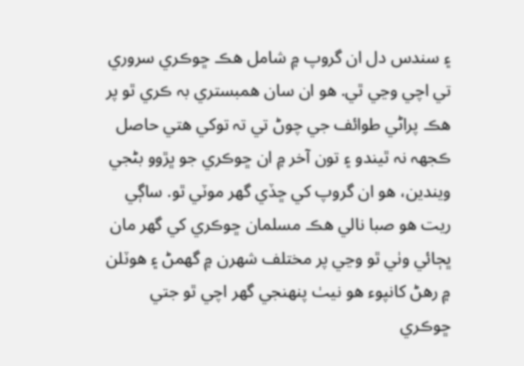۽ سندس دل ان گروپ ۾ شامل هڪ ڇوڪري سروري تي اچي وڃي ٿي. هو ان سان همبستري بہ ڪري ٿو پر هڪ پراڻي طوائف جي چوڻ تي تہ توکي هتي حاصل ڪجهہ نہ ٿيندو ۽ تون آخر ۾ ان ڇوڪري جو ڀڙوو بڻجي ويندين، هو ان گروپ کي ڇڏي گهر موٽي ٿو. ساڳي ريت هو صبا نالي هڪ مسلمان ڇوڪري کي گهر مان ڀڄائي وٺي ٿو وڃي پر مختلف شھرن ۾ گهمڻ ۽ هوٽلن ۾ رهڻ کانپوء هو نيٺ پنھنجي گهر اچي ٿو جتي ڇوڪري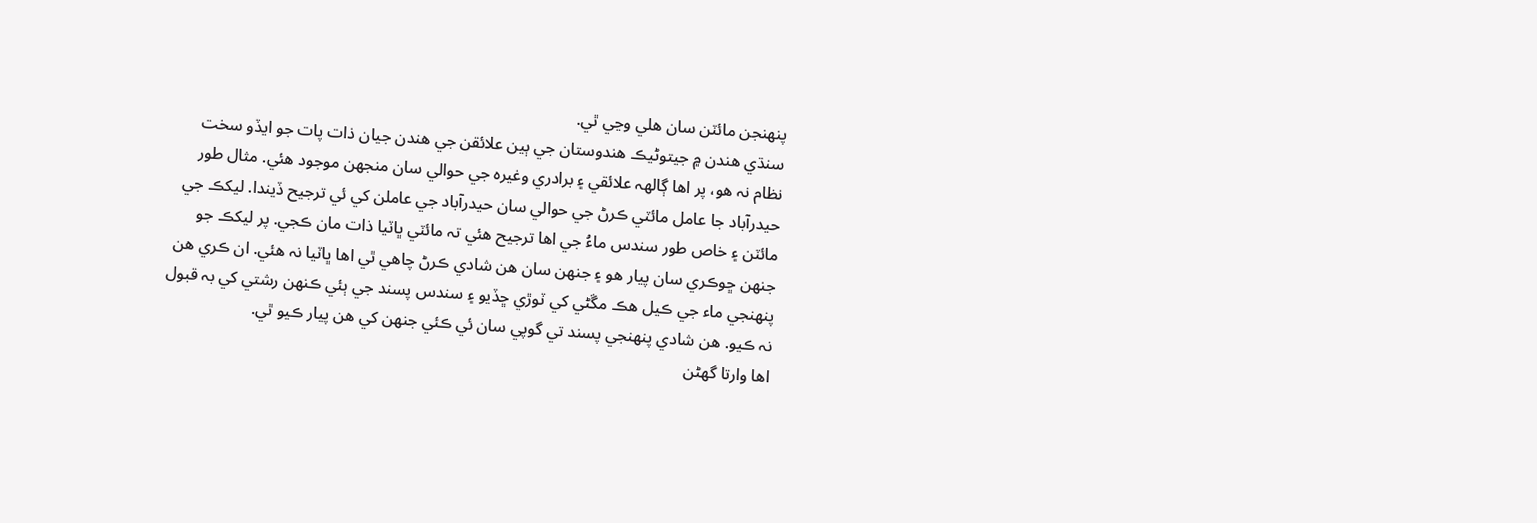پنھنجن مائٽن سان هلي وڃي ٿي.
سنڌي هندن ۾ جيتوڻيڪ هندوستان جي ٻين علائقن جي هندن جيان ذات پات جو ايڏو سخت نظام نہ هو، پر اها ڳالھہ علائقي ۽ برادري وغيرہ جي حوالي سان منجهن موجود هئي. مثال طور حيدرآباد جا عامل مائٽي ڪرڻ جي حوالي سان حيدرآباد جي عاملن کي ئي ترجيح ڏيندا. ليکڪ جي مائٽن ۽ خاص طور سندس ماءُ جي اها ترجيح هئي تہ مائٽي ڀاٽيا ذات مان ڪجي. پر ليکڪ جو جنھن ڇوڪري سان پيار هو ۽ جنھن سان هن شادي ڪرڻ چاهي ٿي اها ڀاٽيا نہ هئي. ان ڪري هن پنھنجي ماء جي ڪيل هڪ مڱڻي کي ٽوڙي ڇڏيو ۽ سندس پسند جي ٻئي ڪنھن رشتي کي بہ قبول نہ ڪيو. هن شادي پنھنجي پسند تي گوپي سان ئي ڪئي جنھن کي هن پيار ڪيو ٿي.
اها وارتا گهڻن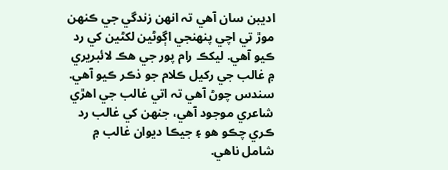اديبن سان آهي تہ انھن زندگي جي ڪنھن موڙ تي اچي پنھنجي اڳوڻين لکڻين کي رد ڪيو آهي. ليکڪ رام پور جي هڪ لائبريري ۾ غالب جي رکيل ڪلام جو ذڪر ڪيو آهي. سندس چوڻ آهي تہ اتي غالب جي اهڙي شاعري موجود آهي، جنھن کي غالب رد ڪري چڪو هو ۽ جيڪا ديوان غالب ۾ شامل ناهي.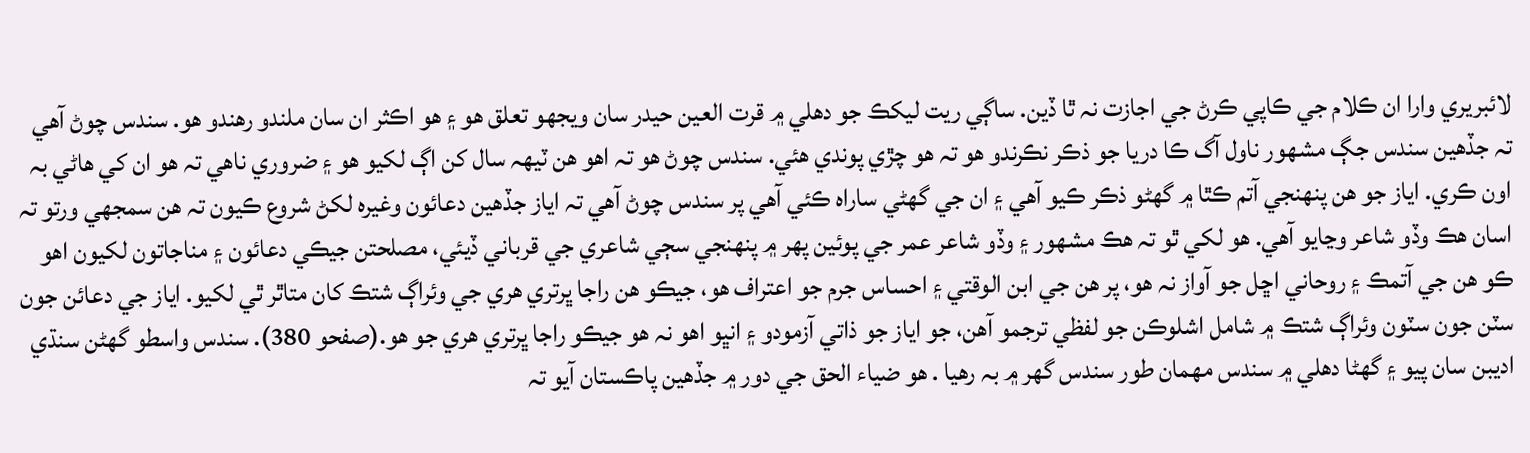لائبريري وارا ان ڪلام جي ڪاپي ڪرڻ جي اجازت نہ ٿا ڏين. ساڳي ريت ليکڪ جو دھلي ۾ قرت العين حيدر سان ويجهو تعلق هو ۽ هو اڪثر ان سان ملندو رهندو هو. سندس چوڻ آهي تہ جڏهين سندس جڳ مشھور ناول آگ ڪا دريا جو ذڪر نڪرندو هو تہ هو چڙي پوندي هئي. سندس چوڻ هو تہ اهو هن ٽيھہ سال کن اڳ لکيو هو ۽ ضروري ناهي تہ هو ان کي هاڻي بہ اون ڪري. اياز جو هن پنھنجي آتم ڪٿا ۾ گهڻو ذڪر ڪيو آهي ۽ ان جي گهڻي ساراه ڪئي آهي پر سندس چوڻ آهي تہ اياز جڏهين دعائون وغيرہ لکڻ شروع ڪيون تہ هن سمجهي ورتو تہ اسان هڪ وڏو شاعر وڃايو آهي. هو لکي ٿو تہ هڪ مشھور ۽ وڏو شاعر عمر جي پوئين پھر ۾ پنھنجي سڄي شاعري جي قرباني ڏيئي، مصلحتن جيڪي دعائون ۽ مناجاتون لکيون اهو ڪو هن جي آتمڪ ۽ روحاني اڇل جو آواز نہ هو، پر هن جي ابن الوقتي ۽ احساس جرم جو اعتراف هو، جيڪو هن راجا ڀرتري هري جي وئراڳ شتڪ کان متاٿر ٿي لکيو. اياز جي دعائن جون سٽن جون سٽون وئراڳ شتڪ ۾ شامل اشلوڪن جو لفظي ترجمو آهن، جو اياز جو ذاتي آزمودو ۽ انڀو اهو نہ هو جيڪو راجا ڀرتري هري جو هو.(صفحو 380). سندس واسطو گهڻن سنڌي اديبن سان پيو ۽ گهڻا دھلي ۾ سندس مھمان طور سندس گهر ۾ بہ رهيا . هو ضياء الحق جي دور ۾ جڏهين پاڪستان آيو تہ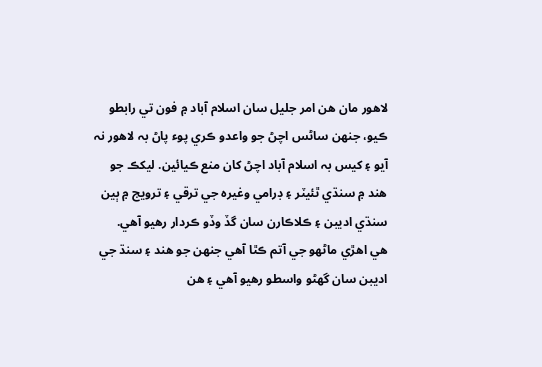لاهور مان هن امر جليل سان اسلام آباد ۾ فون تي رابطو ڪيو، جنھن ساڻس اچڻ جو واعدو ڪري پوء پاڻ بہ لاهور نہ آيو ۽ کيس بہ اسلام آباد اچڻ کان منع ڪيائين. ليکڪ جو هند ۾ سنڌي ٿئيٽر ۽ ڊرامي وغيرہ جي ترقي ۽ ترويج ۾ ٻين سنڌي اديبن ۽ ڪلاڪارن سان گڏ وڏو ڪردار رهيو آهي.
هي اهڙي ماڻھو جي آتم ڪٿا آهي جنھن جو هند ۽ سنڌ جي اديبن سان گهڻو واسطو رهيو آهي ۽ هن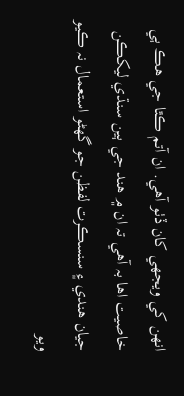انھن کي ويجهي کان ڏٺو آهي. ان آتم ڪٿا جي هڪ ٻي خاصيت اها بہ آهي تہ ان ۾ هند جي ٻين سنڌي ليکڪن جيان هندي ۽ سنسڪرت لفظن جو گهڻو استعمال نہ ڪيو ويو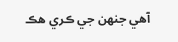آهي جنھن جي ڪري هڪ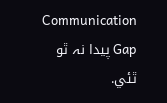Communication Gap پيدا نہ ٿو ٿئي.